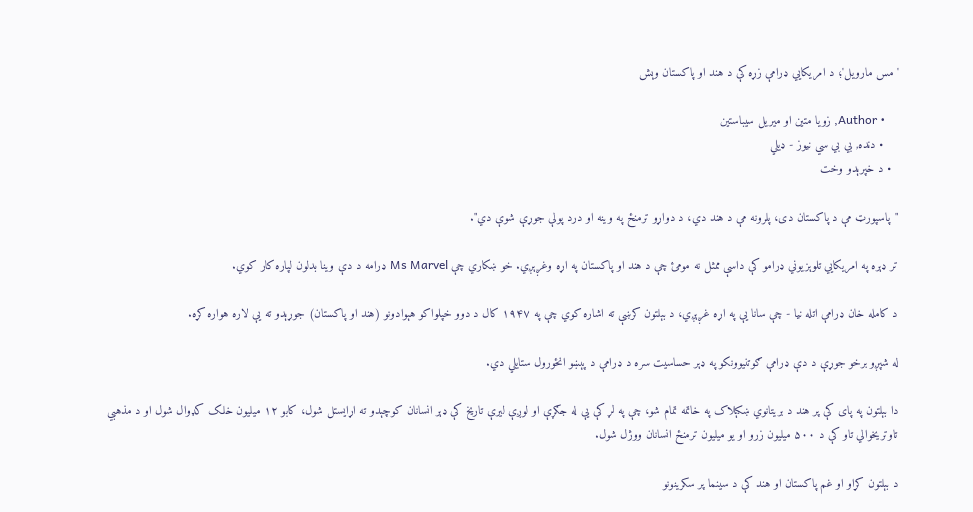'مس مارویل'؛ د امریکايي ډرامې زړه کې د هند او پاکستان وېش

    • Author, زويا متين او ميريل سيباستين
    • دنده, بي بي سي نيوز - ډیلي
  • د خپرېدو وخت

"پاسپورټ مې د پاکستان دی، پلرونه مې د هند دي، د دواړو ترمنځ په وینه او درد پولې جوړې شوې دي".

تر ډېره په امریکايي تلوېزیوني ډرامو کې داسې ممثل نه مومئ چې د هند او پاکستان په اړه وغږېږي. خو ښکاري چې Ms Marvel ډرامه د دې وینا بدلون لپاره کار کوي.

د کامله خان ډرامې اتله نیا - چې سانا یې په اړه غږېږي، د بېلتون کرښې ته اشاره کوي چې په ۱۹۴۷ کال د دوو خپلواکو هېوادونو (هند او پاکستان) جوړېدو ته یې لاره هواره کړه.

له شپږو برخو جوړې د دې ډرامې ګوتنیوونکو په ډېر حساسیت سره د ډرامې د پېښو انځورول ستایلي دي.

دا بېلتون په پای کې پر هند د بریتانوي ښکېلاک په خاتمه تمام شو، چې په لړ کې یې له جګړې او لوږې لیرې تاریخ کې ډېر انسانان کوچېدو ته اړایستل شول، کابو ۱۲ میلیون خلک کډوال شول او د مذهبي تاوتریخوالي تاو کې د ۵۰۰ میلیون زرو او یو میلیون ترمنځ انسانان ووژل شول.

د بېلتون کړاو او غم پاکستان او هند کې ‌د سینما پر سکرینونو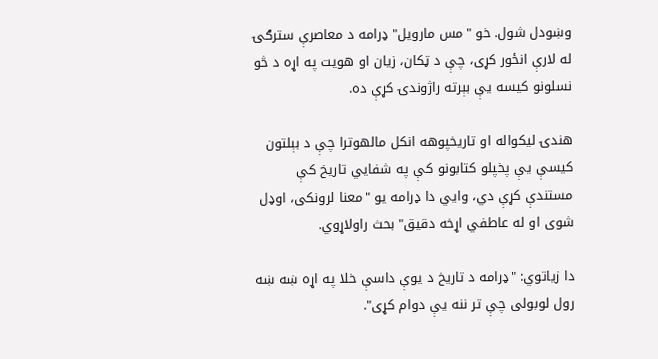وښودل شول. خو "مس مارویل" ډرامه د معاصرې سترګۍ له لارې انځور کړی، چې د ټکان، زیان او هویت په اړه د څو نسلونو کیسه یې بېرته راژوندۍ کړې ده.

هندۍ لیکواله او تاریخپوهه انکل مالهوترا چې د بېلتون کیسې یې پخپلو کتابونو کې په شفايي تاریخ کې مستندې کړې دي، وايي دا ډرامه یو "معنا لرونکی، اوډل شوی او له عاطفي اړخه دقیق" بحث راولاړوي.

دا زیاتوي: "ډرامه د تاریخ د یوې داسې خلا په اړه ښه ښه رول لوبولی چې تر ننه یې دوام کړی".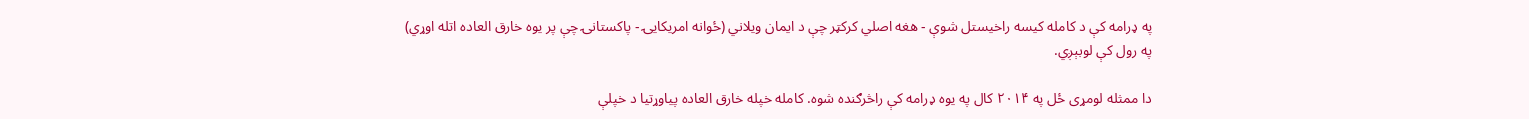په ډرامه کې د کامله کیسه راخیستل شوې - هغه اصلي کرکټر چې د ایمان ویلاني (ځوانه امریکایۍ - پاکستانۍ چې پر یوه خارق العاده اتله اوړي) په رول کې لوبېږي.

دا ممثله لومړی ځل په ۲۰۱۴ کال په یوه ډرامه کې راڅرګنده شوه. کامله خپله خارق العاده پیاوړتیا د خپلې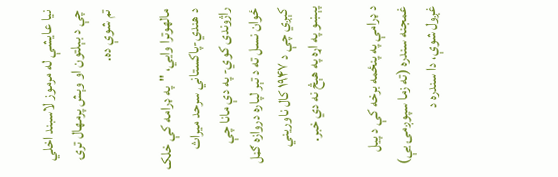نیا عایشې له مرموز لاسبند اخلي چې د بېلتون او وېش پرمهال ترۍ تم شوې ده.

مالهوترا وايي، "په ډرامه کې خلک د هندي-پاکستاني سرحد میراث راژوندی کوي- په دې مانا چې ځوان نسل ته د تېر لپاره دروازه ګڼل کېږي چې د ۱۹۴۷ کال ناوریني پېښو په اړه په هېڅ نه دي خبر.

د ډرامې په پنځمه برخه کې د پیل غمجنه سندره (ته زما سپوږمۍ یې) غږول شوې، دا سندره د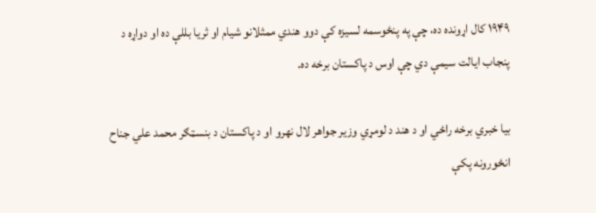۱۹۴۹ کال اړونده ده، چې په پنځوسمه لسیزه کې دوو هندي ممثلانو شیام او ثریا بللې ده او دواړه د پنجاب ایالت سیمې دي چې اوس د پاکستان برخه ده.

بیا خبري برخه راځي او د هند د لومړي وزیر جواهر لال نهرو او د پاکستان د بنسټګر محمد علي جناح انځورونه پکې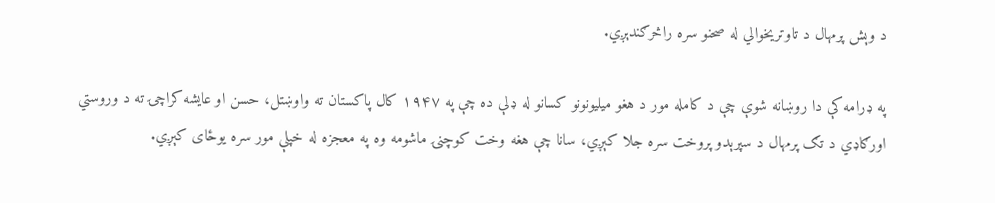د وېش پرمهال د تاوتریخوالي له صحنو سره راڅرګندېږي.

په ډرامه کې دا روښانه شوې چې د کامله مور د هغو میلیونونو کسانو له ډلې ده چې په ۱۹۴۷ کال پاکستان ته واوښتل، حسن او عایشه کراچۍ ته د وروستي اورګاډي د تګ پرمهال د سپرېدو پروخت سره جلا کېږي، سانا چې هغه وخت کوچنۍ ماشومه وه په معجزه له خپلې مور سره یوځای کېږي.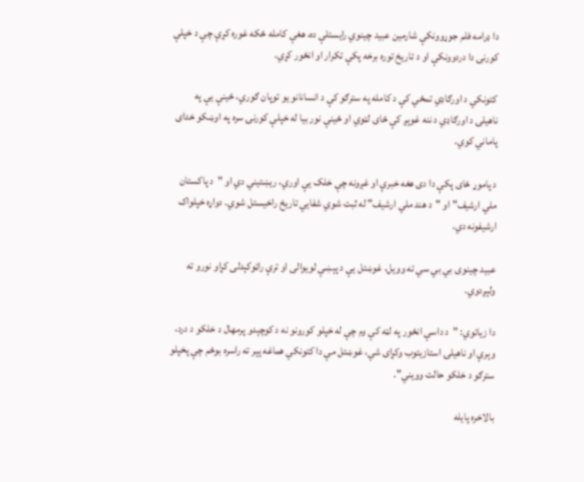دا ډرامه فلم جوړوونکې شارمین عبید چینوي رایستلې ده،‌ هغې کامله ځکه غوره کړې چې د خپلې کورنۍ دا دردوونکې او د تاریخ توره برخه پکې تکرار او انځور کړي.

کتونکي د اورګاډي تمځي کې د کامله په سترګو کې د انسانانو یو توپان ګوري، ځینې یې په ناهیلۍ د اورګاډي د ننه غوېږ کې ځای لټوي او ځینې نور بیا له خپلې کورنۍ سره په اوښکو خدای پامان‍ي کوي.

د پاموړ ځای پکې دا دی هغه خبرې او غږونه چې خلک یې اوري، ریښتیني دي او "د پاکستان ملي ارشیف" او "د هند ملي ارشیف" له ثبت شوي شفايي تاریخ راخیستل شوي. دواړه خپلواک ارشیفونه دي.

عبید چینوی بي بي سي ته وویل، غوښتل یې د پېښې لویوالی او ترې راټوکېدلی کړاو نورو ته ولېږدوي.

دا زیاتوي: "د داسې انځور په لټه کې وم چې له خپلو کورونو نه د کوچېدو پرمهال د خلکو د درد،‌ وېرې او ناهیلۍ استازیتوب وکړای شي، غوښتل مې دا کتونکي هماغه پېر ته راسره بوځم چې پخپلو سترګو د خلکو حالت وویني".

بالاخره پایله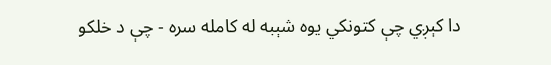دا کېږي چې کتونکي یوه شېبه له کامله سره - چې د خلکو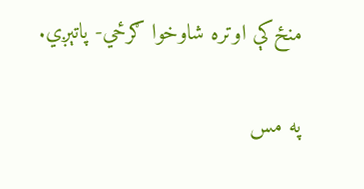منځ‌کې اوتره شاوخوا ګرځي- پاتېږي.

په مس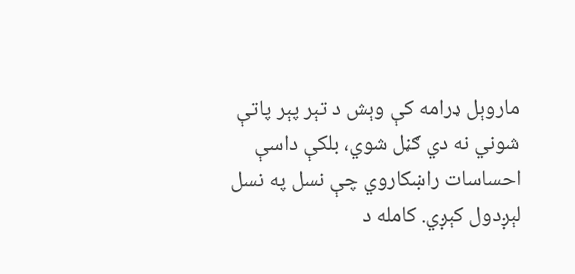ماروېل ډرامه کې وېش د تېر پېر پاتې شوني نه دي ګڼل شوي، بلکې داسې احساسات راښکاروي چې نسل په نسل لېږدول کېږي. کامله د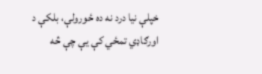خپلې نیا درد نه ده ځورولې، بلکې د اورګاډي تمځي کې یې چې څه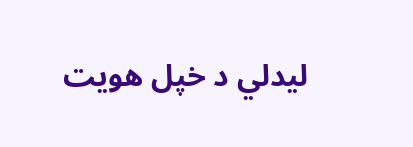لیدلي د خپل هویت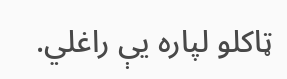ټاکلو لپاره یې راغلي.